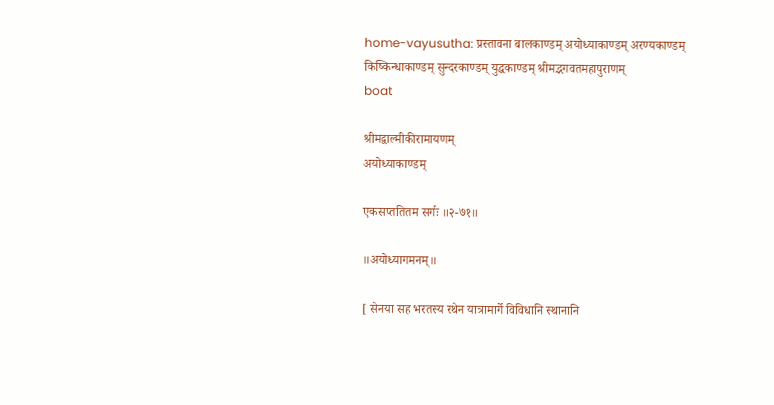home-vayusutha: प्रस्तावना बालकाण्डम् अयोध्याकाण्डम् अरण्यकाण्डम् किष्किन्धाकाण्डम् सुन्दरकाण्डम् युद्धकाण्डम् श्रीमद्भगवतमहापुराणम्
boat

श्रीमद्वाल्मीकीरामायणम्
अयोध्याकाण्डम्

एकसप्ततितम सर्गः ॥२-७१॥

॥अयोध्यागमनम्॥

[ सेनया सह भरतस्य रथेन यात्रामार्गे विविधानि स्थानानि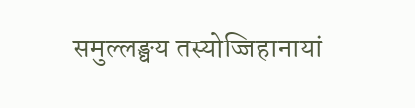समुल्लङ्घय तस्योज्जिहानायां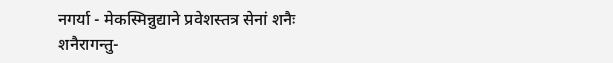नगर्या - मेकस्मिन्नुद्याने प्रवेशस्तत्र सेनां शनैः शनैरागन्तु-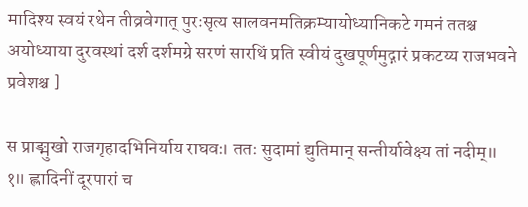मादिश्य स्वयं रथेन तीव्रवेगात् पुरःसृत्य सालवनमतिक्रम्यायोध्यानिकटे गमनं ततश्च अयोध्याया दुरवस्थां दर्श दर्शमग्रे सरणं सारथिं प्रति स्वीयं दुखपूर्णमुद्गारं प्रकटय्य राजभवने प्रवेशश्च ]

स प्राङ्मुखो राजगृहादभिनिर्याय राघवः। ततः सुदामां द्युतिमान् सन्तीर्यावेक्ष्य तां नदीम्॥ १॥ ह्लादिनीं दूरपारां च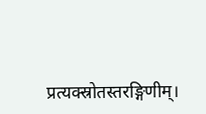प्रत्यक्स्रोतस्तरङ्गिणीम्।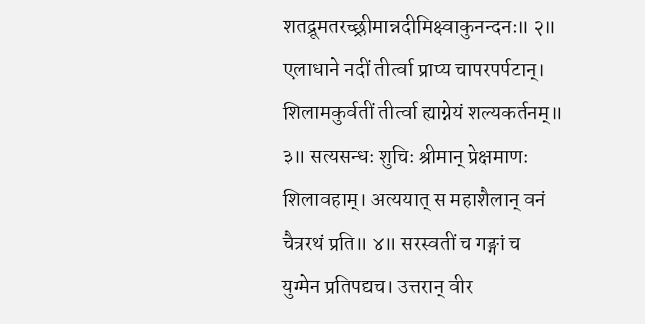शतद्रूमतरच्छ्रीमान्नदीमिक्ष्वाकुनन्दनः॥ २॥ एलाधाने नदीं तीर्त्वा प्राप्य चापरपर्पटान्। शिलामकुर्वतीं तीर्त्वा ह्याग्नेयं शल्यकर्तनम्॥ ३॥ सत्यसन्धः शुचिः श्रीमान् प्रेक्षमाणः शिलावहाम्। अत्ययात् स महाशैलान् वनं चैत्ररथं प्रति॥ ४॥ सरस्वतीं च गङ्गां च युग्मेन प्रतिपद्यच। उत्तरान् वीर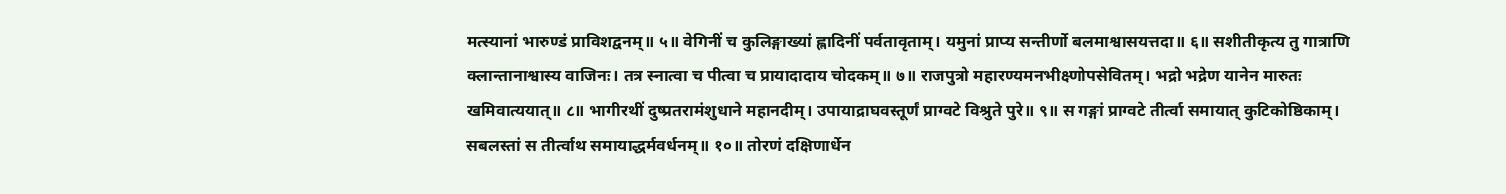मत्स्यानां भारुण्डं प्राविशद्वनम्॥ ५॥ वेगिनीं च कुलिङ्गाख्यां ह्लादिनीं पर्वतावृताम्। यमुनां प्राप्य सन्तीर्णो बलमाश्वासयत्तदा॥ ६॥ सशीतीकृत्य तु गात्राणि क्लान्तानाश्वास्य वाजिनः। तत्र स्नात्वा च पीत्वा च प्रायादादाय चोदकम्॥ ७॥ राजपुत्रो महारण्यमनभीक्ष्णोपसेवितम्। भद्रो भद्रेण यानेन मारुतः खमिवात्ययात्॥ ८॥ भागीरथीं दुष्प्रतरामंशुधाने महानदीम्। उपायाद्राघवस्तूर्णं प्राग्वटे विश्रुते पुरे॥ ९॥ स गङ्गां प्राग्वटे तीर्त्वा समायात् कुटिकोष्ठिकाम्। सबलस्तां स तीर्त्वाथ समायाद्धर्मवर्धनम्॥ १०॥ तोरणं दक्षिणार्धेन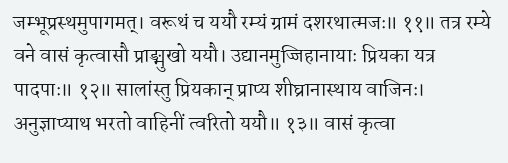जम्भूप्रस्थमुपागमत्। वरूथं च ययौ रम्यं ग्रामं दशरथात्मजः॥ ११॥ तत्र रम्ये वने वासं कृत्वासौ प्राङ्मुखो ययौ। उद्यानमुज्जिहानायाः प्रियका यत्र पादपाः॥ १२॥ सालांस्तु प्रियकान् प्राप्य शीघ्रानास्थाय वाजिनः। अनुज्ञाप्याथ भरतो वाहिनीं त्वरितो ययौ॥ १३॥ वासं कृत्वा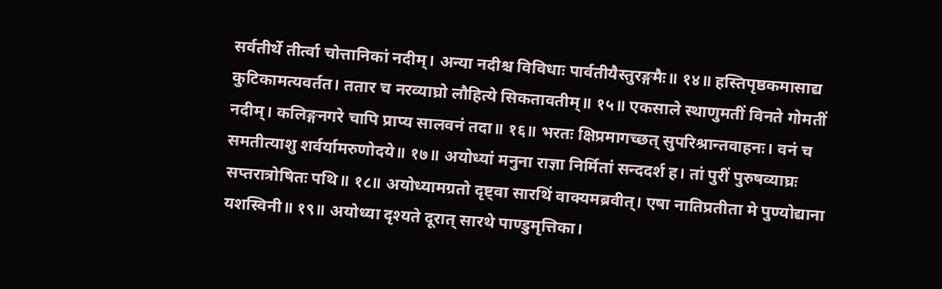सर्वतीर्थे तीर्त्वा चोत्तानिकां नदीम्। अन्या नदीश्च विविधाः पार्वतीयैस्तुरङ्गमैः॥ १४॥ हस्तिपृष्ठकमासाद्य कुटिकामत्यवर्तत। ततार च नरव्याघ्रो लौहित्ये सिकतावतीम्॥ १५॥ एकसाले स्थाणुमतीं विनते गोमतीं नदीम्। कलिङ्गनगरे चापि प्राप्य सालवनं तदा॥ १६॥ भरतः क्षिप्रमागच्छत् सुपरिश्रान्तवाहनः। वनं च समतीत्याशु शर्वर्यामरुणोदये॥ १७॥ अयोध्यां मनुना राज्ञा निर्मितां सन्ददर्श ह। तां पुरीं पुरुषव्याघ्रः सप्तरात्रोषितः पथि॥ १८॥ अयोध्यामग्रतो दृष्ट्वा सारथिं वाक्यमब्रवीत्। एषा नातिप्रतीता मे पुण्योद्याना यशस्विनी॥ १९॥ अयोध्या दृश्यते दूरात् सारथे पाण्डुमृत्तिका।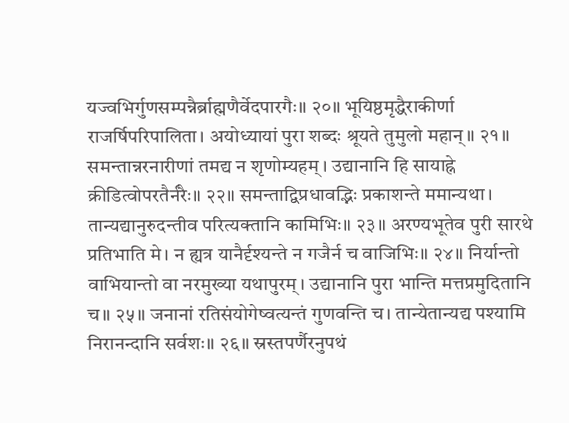यज्वभिर्गुणसम्पन्नैर्ब्राह्मणैर्वेदपारगैः॥ २०॥ भूयिष्ठमृद्धैराकीर्णा राजर्षिपरिपालिता। अयोध्यायां पुरा शब्दः श्रूयते तुमुलो महान्॥ २१॥ समन्तान्नरनारीणां तमद्य न शृणोम्यहम्। उद्यानानि हि सायाह्ने क्रीडित्वोपरतैर्नरैः॥ २२॥ समन्ताद्विप्रधावद्भिः प्रकाशन्ते ममान्यथा। तान्यद्यानुरुदन्तीव परित्यक्तानि कामिभिः॥ २३॥ अरण्यभूतेव पुरी सारथे प्रतिभाति मे। न ह्यत्र यानैर्दृश्यन्ते न गजैर्न च वाजिभिः॥ २४॥ निर्यान्तो वाभियान्तो वा नरमुख्या यथापुरम्। उद्यानानि पुरा भान्ति मत्तप्रमुदितानि च॥ २५॥ जनानां रतिसंयोगेष्वत्यन्तं गुणवन्ति च। तान्येतान्यद्य पश्यामि निरानन्दानि सर्वशः॥ २६॥ स्रस्तपर्णैरनुपथं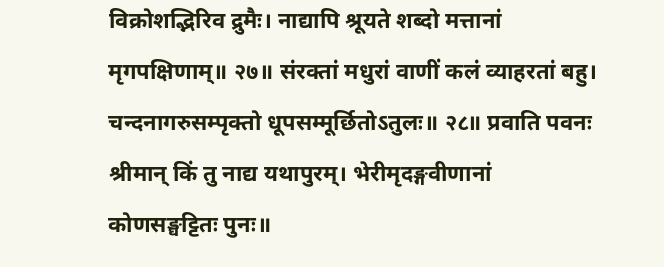विक्रोशद्भिरिव द्रुमैः। नाद्यापि श्रूयते शब्दो मत्तानां मृगपक्षिणाम्॥ २७॥ संरक्तां मधुरां वाणीं कलं व्याहरतां बहु। चन्दनागरुसम्पृक्तो धूपसम्मूर्छितोऽतुलः॥ २८॥ प्रवाति पवनः श्रीमान् किं तु नाद्य यथापुरम्। भेरीमृदङ्गवीणानां कोणसङ्घट्टितः पुनः॥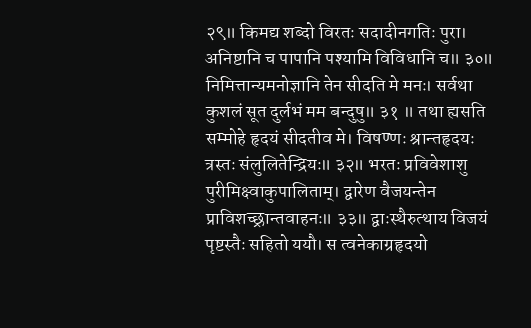२९॥ किमद्य शब्दो विरतः सदादीनगतिः पुरा। अनिष्टानि च पापानि पश्यामि विविधानि च॥ ३०॥ निमित्तान्यमनोज्ञानि तेन सीदति मे मनः। सर्वथा कुशलं सूत दुर्लभं मम बन्दुषु॥ ३१ ॥ तथा ह्यसति सम्मोहे हृदयं सीदतीव मे। विषण्णः श्रान्तहृदयः त्रस्तः संलुलितेन्द्रियः॥ ३२॥ भरतः प्रविवेशाशु पुरीमिक्ष्वाकुपालिताम्। द्वारेण वैजयन्तेन प्राविशच्छ्रान्तवाहनः॥ ३३॥ द्वाःस्थैरुत्थाय विजयं पृष्टस्तैः सहितो ययौ। स त्वनेकाग्रहृदयो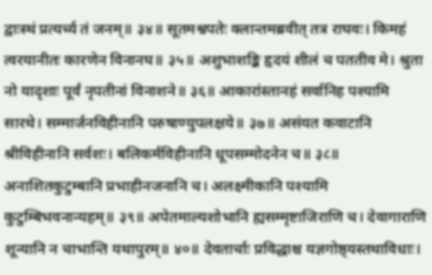द्वाःस्थं प्रत्यर्च्य तं जनम्॥ ३४॥ सूतमश्वपतेः क्लान्तमब्रवीत् तत्र राघवः। किमहं त्वरयानीतः कारणेन विनानघ॥ ३५॥ अशुभाशङ्कि हृदयं शीलं च पततीव मे। श्रुता नो यादृशाः पूर्वं नृपतीनां विनाशने॥ ३६॥ आकारांस्तानहं सर्वानिह पश्यामि सारथे। सम्मार्जनविहीनानि परुषाण्युपलक्षये॥ ३७॥ असंयत कवाटानि श्रीविहीनानि सर्वशः। बलिकर्मविहीनानि धूपसम्मोदनेन च॥ ३८॥ अनाशितकुटुम्बानि प्रभाहीनजनानि च। अलक्ष्मीकानि पश्यामि कुटुम्बिभवनान्यहम्॥ ३९॥ अपेतमाल्यशोभानि ह्यसम्मृष्टाजिराणि च। देवागाराणि शून्यानि न चाभान्ति यथापुरम्॥ ४०॥ देवतार्चाः प्रविद्धाश्च यज्ञगोष्ठ्यस्तथाविधाः।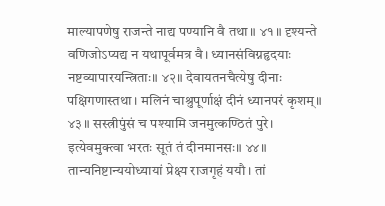माल्यापणेषु राजन्ते नाद्य पण्यानि वै तथा॥ ४१॥ दृश्यन्ते वणिजोऽप्यद्य न यथापूर्वमत्र वै। ध्यानसंविग्नहृदयाः नष्टव्यापारयन्त्रिताः॥ ४२॥ देवायतनचैत्येषु दीनाः पक्षिगणास्तथा। मलिनं चाश्रुपूर्णाक्षं दीनं ध्यानपरं कृशम्॥ ४३॥ सस्त्रीपुंसं च पश्यामि जनमुत्कण्ठितं पुरे। इत्येवमुक्त्वा भरतः सूतं तं दीनमानसः॥ ४४॥ तान्यनिष्टान्ययोध्यायां प्रेक्ष्य राजगृहं ययौ। तां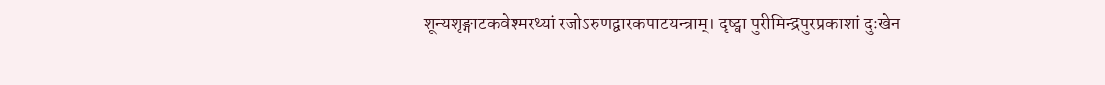शून्यशृङ्गाटकवेश्मरथ्यां रजोऽरुणद्वारकपाटयन्त्राम्। दृष्ट्वा पुरीमिन्द्रपुरप्रकाशां दुःखेन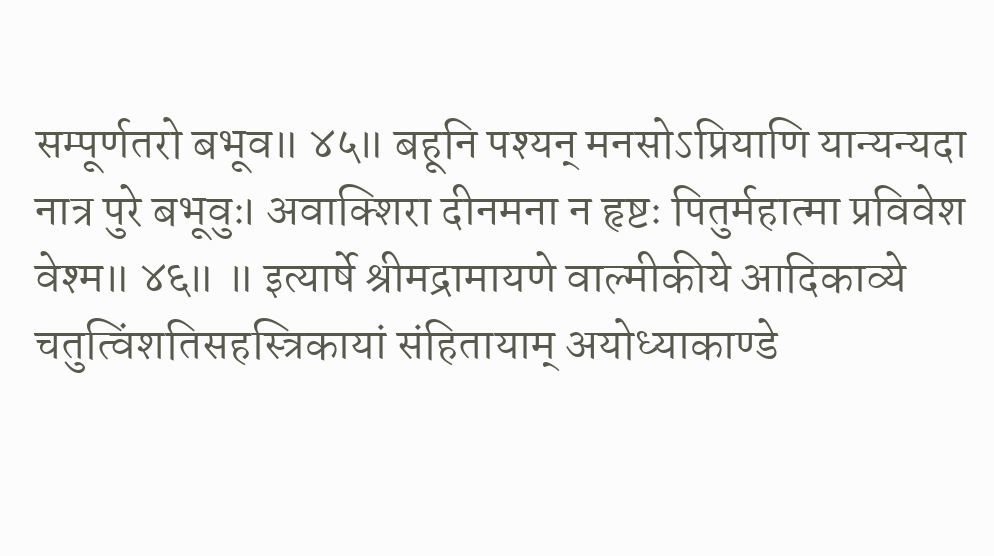सम्पूर्णतरो बभूव॥ ४५॥ बहूनि पश्यन् मनसोऽप्रियाणि यान्यन्यदा नात्र पुरे बभूवुः। अवाक्शिरा दीनमना न हृष्टः पितुर्महात्मा प्रविवेश वेश्म॥ ४६॥ ॥ इत्यार्षे श्रीमद्रामायणे वाल्मीकीये आदिकाव्ये चतुत्विंशतिसहस्त्रिकायां संहितायाम् अयोध्याकाण्डे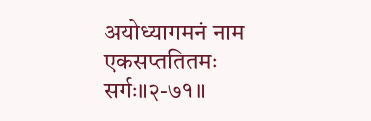अयोध्यागमनं नाम एकसप्ततितमः सर्गः॥२-७१॥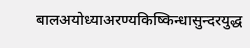बालअयोध्याअरण्यकिष्किन्धासुन्दरयुद्ध